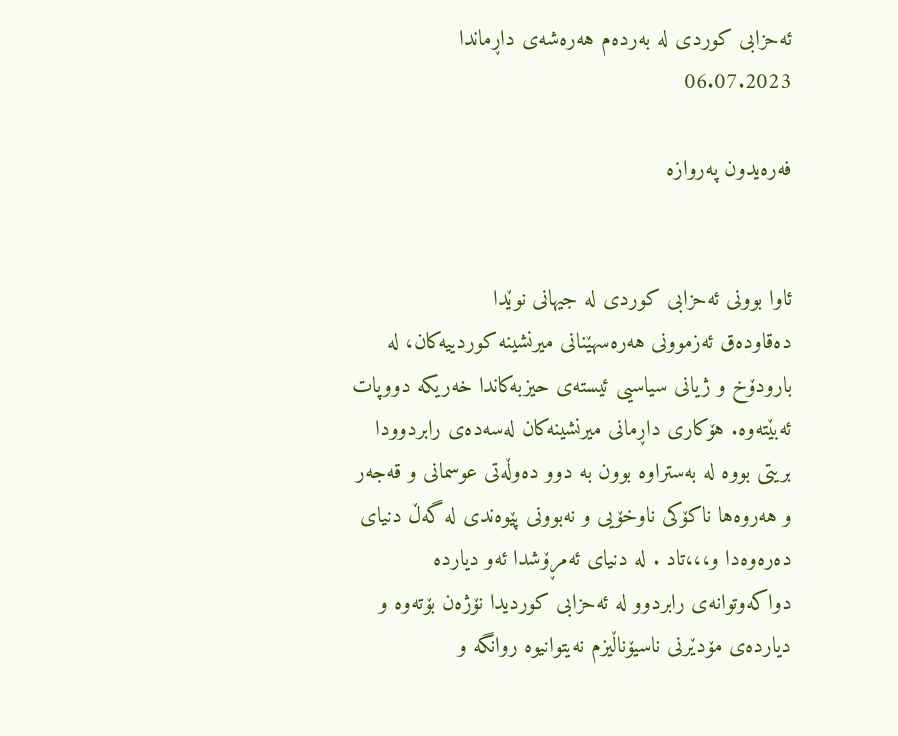ئه‌حزابى کوردى له‌ به‌رده‌م هه‌ره‌شه‌ى داڕماندا
06.07.2023

فه‌ره‌یدون په‌روازه‌


ئاوا بوونى ئه‌حزابى کوردى له‌ جیهانى نوێدا
ده‌قاوده‌ق ئه‌زموونى هه‌ره‌سهێنانى میرنشینه‌ کوردییه‌کان، له‌ بارودۆخ و ژیانى سیاسیى ئیسته‌ى حیزبه‌کاندا خه‌ریکه‌ دووپات ئه‌بێته‌وه‌. هۆکارى داڕمانى میرنشینه‌کان له‌سه‌ده‌ى رابردوودا بریتى بووه‌ له‌ به‌ستراوه‌ بوون به‌ دوو ده‌وڵه‌تى عوسمانى و قه‌جه‌ر و هه‌روه‌ها ناکۆکى ناوخۆیى و نه‌بوونى پێوه‌ندى له‌ گه‌ڵ دنیاى ده‌ره‌وه‌دا و،،،تاد . له‌ دنیاى ئه‌مڕۆشدا ئه‌و دیارده‌ دواکه‌وتوانه‌ى رابردوو له‌ ئه‌حزابى کوردیدا نۆژه‌ن بۆته‌وه‌ و دیارده‌ى مۆدێرنى ناسیۆناڵیزم نه‌یتوانیوه‌ روانگه‌ و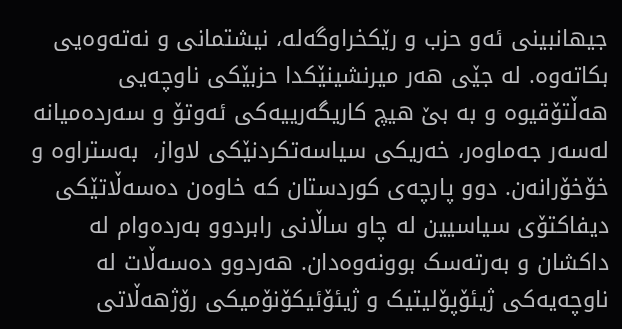جیهانبینى ئه‌و حزب و رێکخراوگه‌له‌، نیشتمانى و نه‌ته‌وه‌یى بکاته‌وه‌. له‌ جێى هه‌ر میرنشینێکدا حزبێکى ناوچه‌یى هه‌ڵتۆقیوه‌ و به‌ بێ هیچ کاریگه‌رییه‌کى ئه‌وتۆ و سه‌رده‌میانه‌ له‌سه‌ر جه‌ماوه‌ر، خه‌ریکى سیاسه‌تکردنێکى لاواز،  به‌ستراوه‌ و خۆخۆرانه‌ن. دوو پارچه‌ى کوردستان که‌ خاوه‌ن ده‌سه‌ڵاتێکى دیفاکتۆى سیاسیین له‌ چاو ساڵانى رابردوو به‌رده‌وام له‌ داکشان و به‌رته‌سک بوونه‌وه‌دان. هه‌ردوو ده‌سه‌ڵات له‌ ناوچه‌یه‌کى ژیئۆپۆلیتیک و ژیئۆئیکۆنۆمیکى رۆژهه‌ڵاتى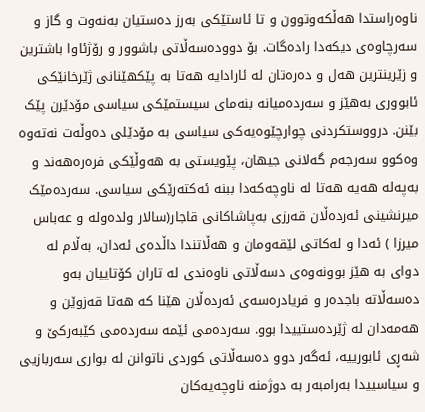ناوه‌راستدا هه‌ڵکه‌وتوون و تا ئاستێکى به‌رز ده‌ستیان به‌نه‌وت و گاز و سه‌رچاوه‌ى دیکه‌دا راده‌گات. بۆ دووده‌سه‌ڵاتى باشوور و رۆژئاوا باشترین و زێرینترین هه‌ل و ده‌ره‌تان له‌ ئارادایه‌ هه‌تا به‌ پێکهێنانى ژێرخانێکى ئابوورى به‌هێز و سه‌رده‌میانه‌ بنه‌ماى سیستمێکى سیاسى مۆدێرن پێک بێنن. درووستکردنى چوارچێوه‌یه‌کى سیاسى به‌ مۆدێلى ده‌وڵه‌ت نه‌ته‌وه‌ وه‌کوو سه‌رجه‌م گه‌لانى جیهان، پێویستى به‌ هه‌وڵێکى فره‌ره‌هه‌ند و به‌په‌له‌ هه‌یه‌ هه‌تا له‌ ناوچه‌که‌دا ببنه‌ ئه‌کته‌رێکى سیاسی. سه‌رده‌مێک میرنشینى ئه‌رده‌ڵان قه‌رزى به‌پاشاکانى قاجار(سالار ولده‌وله‌ و عه‌باس میرزا ) ئه‌دا و له‌کاتى لێقه‌ومان و هه‌ڵاتندا داڵده‌ى ئه‌دان، به‌ڵام له‌ دواى به‌ هێز بوونه‌وه‌ى دسه‌ڵاتى ناوه‌ندى له‌ تاران کۆتاییان به‌و ده‌سه‌ڵاته‌ باجده‌ر و فریادره‌سه‌ى ئه‌رده‌ڵان هێنا که‌ هه‌تا قه‌زوێن و هه‌مه‌دان له‌ ژێرده‌ستییدا بوو. سه‌رده‌مى ئێمه‌ سه‌رده‌مى کێبه‌رکێ و شه‌ڕى ئابورییه‌، ئه‌گه‌ر دوو ده‌سه‌ڵاتى کوردى ناتوانن له‌ بوارى سه‌ربازیى و سیاسییدا به‌رامبه‌ر به‌ دوژمنه‌ ناوچه‌یه‌کان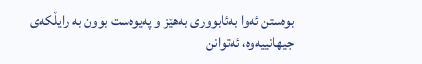بوه‌ستن ئه‌وا به‌ئابوورى به‌هێز و په‌یوه‌ست بوون به‌ رایڵکه‌ى جیهانییه‌وه‌، ئه‌توانن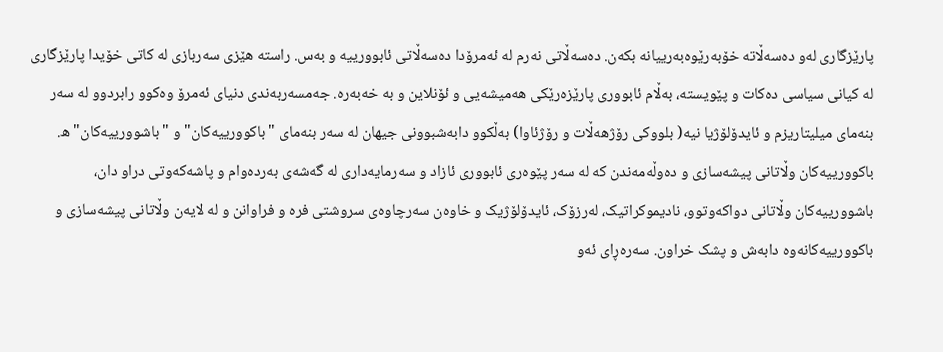پارێزگارى له‌و ده‌سه‌ڵاته‌ خۆبه‌رێوه‌به‌رییانه‌ بکه‌ن. ده‌سه‌ڵاتى نه‌رم له‌ ئه‌مرۆدا ده‌سه‌ڵاتى ئابوورییه‌ و به‌س. راسته‌ هێزى سه‌ربازى له‌ کاتى خۆیدا پارێزگارى له‌ کیانى سیاسى ده‌کات و پێویسته‌، به‌ڵام ئابووری پارێزه‌رێکى هه‌میشه‌یى و ئۆنلاین و به‌ خه‌به‌ره‌. جه‌مسه‌ربه‌ندى دنیاى ئه‌مرۆ وه‌کوو رابردوو له‌ سه‌ر بنه‌ماى میلیتاریزم و ئایدۆلۆژیا نیه‌( بلووکى رۆژهه‌ڵات و رۆژئاوا) به‌ڵکوو دابه‌شبوونى جیهان له‌ سه‌ر بنه‌ماى "باکوورییه‌کان" و "باشوورییه‌کان"ه‌. باکوورییه‌کان وڵاتانى پیشه‌سازى و ده‌وڵه‌مه‌ندن که‌ له‌ سه‌ر پێوه‌رى ئابوورى ئازاد و سه‌رمایه‌دارى له‌ گه‌شه‌ى به‌رده‌وام و پاشه‌که‌وتى دراو دان، باشوورییه‌کان وڵاتانى دواکه‌وتوو، نادیموکراتیک، له‌رزۆک، ئایدۆلۆژیک و خاوه‌ن سه‌رچاوه‌ى سروشتى فره‌ و فراوانن و له‌ لایه‌ن وڵاتانى پیشه‌سازى و باکوورییه‌کانه‌وه‌ دابه‌ش و پشک خراون. سه‌ره‌ڕاى ئه‌و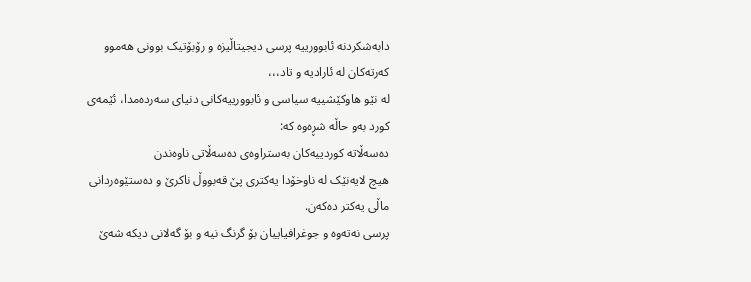دابه‌شکردنه‌ ئابوورییه‌ پرسى دیجیتاڵیزه‌ و رۆبۆتیک بوونى هه‌موو که‌رته‌کان له‌ ئارادیه‌ و تاد،،،
له‌ نێو هاوکێشییه‌ سیاسى و ئابوورییه‌کانى دنیاى سه‌رده‌مدا، ئێمه‌ى کورد به‌و حاڵه‌ شڕه‌وه‌ که‌:
ده‌سه‌ڵاته‌ کوردییه‌کان به‌ستراوه‌ى ده‌سه‌ڵاتى ناوه‌ندن
هیچ لایه‌نێک له‌ ناوخۆدا یه‌کترى پێ قه‌بووڵ ناکرێ و ده‌ستێوه‌ردانى ماڵى یه‌کتر ده‌که‌ن.
پرسى نه‌ته‌وه‌ و جوغرافیاییان بۆ گرنگ نیه‌ و بۆ گه‌لانى دیکه‌ شه‌ێ‌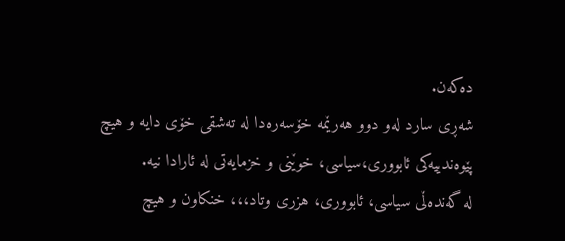ده‌که‌ن.
شه‌ڕى سارد له‌و دوو هه‌رێمه‌ خۆسه‌ره‌دا له‌ ته‌شقى خۆى دایه‌ و هیچ پێوه‌ندییه‌کى ئابووری،سیاسی، خوێنى و خزمایه‌تى له‌ ئارادا نیه‌.
له‌ گه‌نده‌ڵى سیاسی، ئابووری، هزرى وتاد،،، خنکاون و هیچ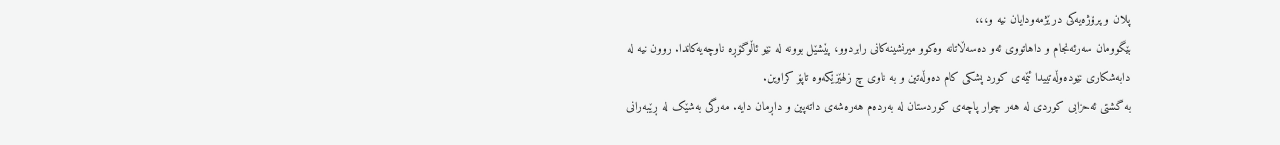پلان و پرۆژه‌یه‌کى درێژمه‌ودایان نیه‌ و،،،
بێگوومان سه‌رئه‌نجام و داهاتووى ئه‌و ده‌سه‌ڵاتانه‌ وه‌کوو میرنشینه‌کانى رابردوو، پێشێل بوونه‌ له‌ نێو ئاڵوگۆڕه‌ ناوچه‌یه‌کاندا. روون نیه‌ له‌ دابه‌شکارى نێوده‌وڵه‌تییدا ئێمه‌ى کورد پشکى کام ده‌وڵه‌تین و به‌ ناوى چ زلهێزێکه‌وه‌ تاپۆ کراوین.
به‌ گشتى ئه‌حزابى کوردى له‌ هه‌ر چوار پاچه‌ى کوردستان له‌ به‌رده‌م هه‌ره‌شه‌ى داته‌پین و داڕمان دایه‌. مه‌رگى به‌شێک له‌ ڕێبه‌رانى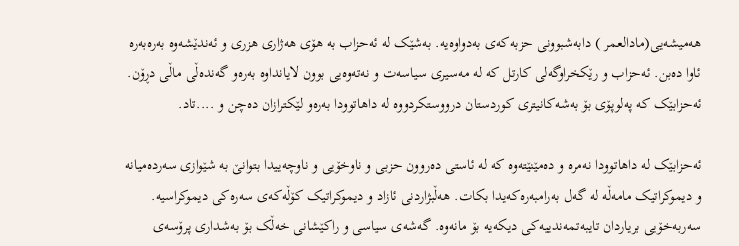هه‌میشه‌یی(مادالعمر ) دابه‌شبوونى حزبه‌که‌ى به‌دواوه‌یه‌. به‌شێک له‌ ئه‌حزاب به‌ هۆى هه‌ژارى هزرى و ئه‌ندێشه‌وه‌ به‌ره‌به‌ره‌ ئاوا ده‌بن. ئه‌حزاب و رێکخراوگه‌لى کارتل که‌ له‌ مه‌سیرى سیاسه‌ت و نه‌ته‌وه‌یى بوون لایانداوه‌ به‌ره‌و گه‌نده‌ڵى ماڵى دڕۆن. ئه‌حزابێک که‌ په‌لوپۆى بۆ به‌شه‌کانیترى کوردستان درووستکردووه‌ له‌ داهاتوودا به‌ره‌و لێکترازان ده‌چن و ....تاد.

ئه‌حزابێک له‌ داهاتوودا نه‌مره‌ و ده‌مێنێته‌وه‌ که‌ له‌ ئاستى ده‌روون حزبى و ناوخۆیى و ناوچه‌ییدا بتوانێ به‌ شێوازى سه‌رده‌میانه‌ و دیموکراتیک مامه‌ڵه‌ له‌ گه‌ل به‌رامبه‌ره‌که‌یدا بکات. هه‌ڵبژاردنى ئازاد و دیموکراتیک کۆڵه‌که‌ى سه‌ره‌کى دیموکراسیه‌. سه‌ربه‌خۆیى بریاردان تایبه‌تمه‌ندییه‌کى دیکه‌یه‌ بۆ مانه‌وه‌. گه‌شه‌ى سیاسى و راکێشانى خه‌ڵک بۆ به‌شدارى پرۆسه‌ى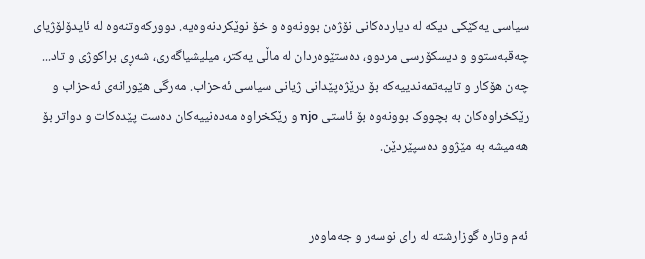سیاسى یه‌کێکى دیکه‌ له‌ دیارده‌کانى نۆژه‌ن بوونه‌وه‌ و خۆ نوێکردنه‌وه‌یه‌. دوورکه‌وتنه‌وه‌ له‌ ئایدۆلۆژیاى چه‌قبه‌ستوو و دیسکۆرسى مردوو، ده‌ستێوه‌ردان له‌ ماڵى یه‌کتر، میلیشیاگه‌ری، شه‌ڕى براکوژى و تاد... چه‌ن هۆکار و تایبه‌تمه‌ندییه‌که‌ بۆ درێژه‌پێدانى ژیانى سیاسى ئه‌حزاب. مه‌رگى هێورانه‌ى ئه‌حزاب و رێکخراوه‌کان به‌ بچووک بوونه‌وه‌ بۆ ئاستى njo و رێکخراوه‌ مه‌ده‌نییه‌کان ده‌ست پێده‌کات و دواتر بۆ هه‌میشه‌ به‌ مێژوو ده‌سپێردێن.


ئەم وتارە گوزارشتە لە رای نوسەر و جەماوەر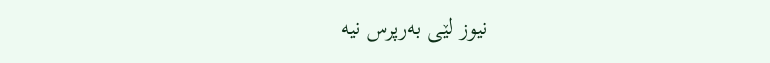نیوز لێی بەرپرس نیە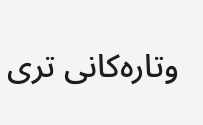وتارەکانی تری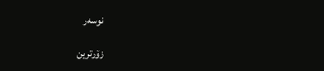نوسەر

زۆرترین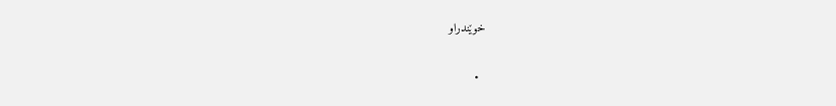خوێندراو

  •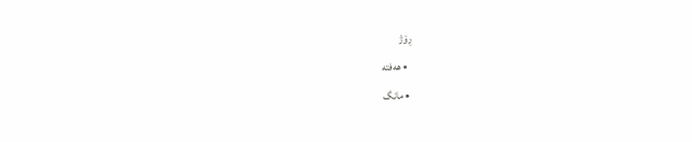ڕۆژ
  • هەفتە
  • مانگ